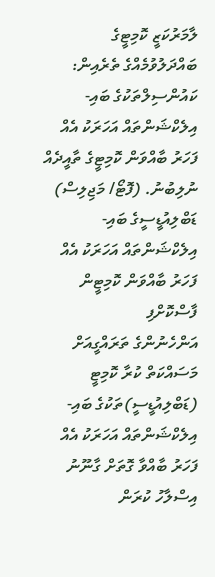ލާމަރުކަޒީ ކޮމިޓީގެ ބައްދަލުވުމެއްގެ ތެރެއިން: ކައުންސިލްތަކުގެ ބައި-އިލެކްޝަންތައް އަހަރަކު އެއް ފަހަރު ބާއްވަން ކޮމިޓީގެ ތާއީދެއް ނުލިބުނު. (ފޮޓޯ/ މަޖިލިސް)
ޑަބްލިއުޑީސީގެ ބައި-އިލެކްޝަންތައް އަހަރަކު އެއް ފަހަރު ބާއްވަން ކޮމިޓީން ފާސްކޮށްފި
އަންހެނުންގެ ތަރައްގީއަށް މަސައްކަތް ކުރާ ކޮމިޓީ (ޑަބްލިއުޑީސީ)ތަކުގެ ބައި-އިލެކްޝަންތައް އަހަރަކު އެއް ފަހަރު ބާއްވާ ގޮތަށް ގާނޫނު އިސްލާހު ކުރަން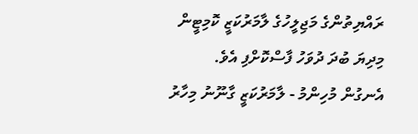ރައްޔިތުންގެ މަޖިލީހުގެ ލާމަރުކަޒީ ކޮމިޓީން މިދިޔަ ބުދަ ދުވަހު ފާސްކޮށްފި އެވެ.
އެނގުން މުހިންމު - ލާމަރުކަޒީ ގާނޫނު މިހާރު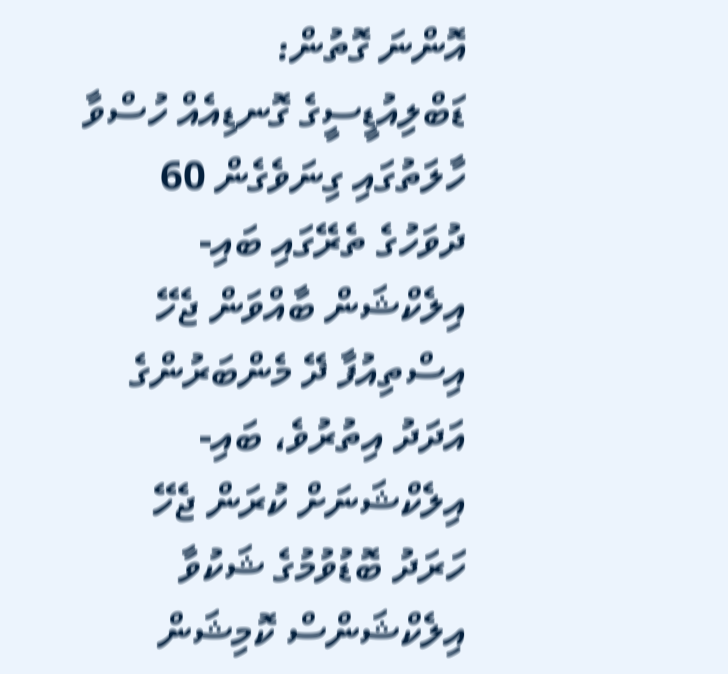އޮންނަ ގޮތުން:
ޑަބްލިއުޑީސީގެ ގޮނޑިއެއް ހުސްވާ ހާލަތުގައި ގިނަވެގެން 60 ދުވަހުގެ ތެރޭގައި ބައި-އިލެކްޝަން ބާއްވަން ޖެހޭ
އިސްތިއުފާ ދޭ މެންބަރުންގެ އަދަދު އިތުރުވެ، ބައި-އިލެކްޝަނަށް ކުރަން ޖެހޭ ހަރަދު ބޮޑުވުމުގެ ޝަކުވާ އިލެކްޝަންސް ކޮމިޝަން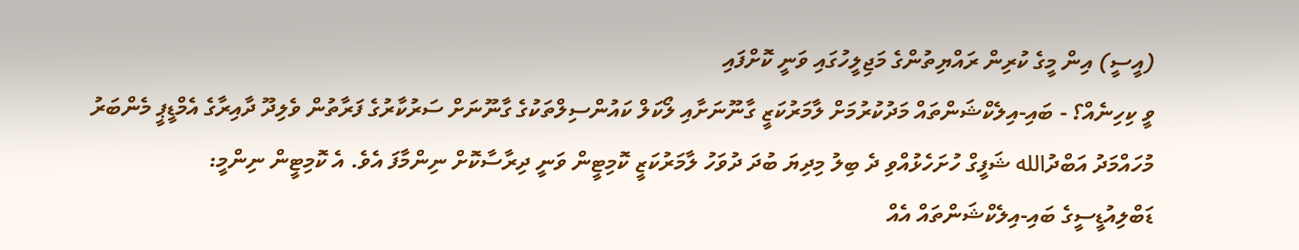(އީސީ) އިން މީގެ ކުރިން ރައްޔިތުންގެ މަޖިލީހުގައި ވަނީ ކޮށްފައި
ވީ ކިހިނެއް؟ - ބައި-އިލެކްޝަންތައް މަދުކުރުމަށް ލާމަރުކަޒީ ގާނޫނަށާއި ލޯކަލް ކައުންސިލްތަކުގެ ގާނޫނަށް ސަރުކާރުގެ ފަރާތުން ވެލިދޫ ދާއިރާގެ އެމްޑީޕީ މެންބަރު މުހައްމަދު އަބްދުالله ޝަފީގް ހުށަހެޅުއްވި ދެ ބިލު މިދިޔަ ބުދަ ދުވަހު ލާމަރުކަޒީ ކޮމިޓީން ވަނީ ދިރާސާކޮށް ނިންމާފަ އެވެ. އެ ކޮމިޓީން ނިންމީ:
ޑަބްލިއުޑީސީގެ ބައި-އިލެކްޝަންތައް އެއް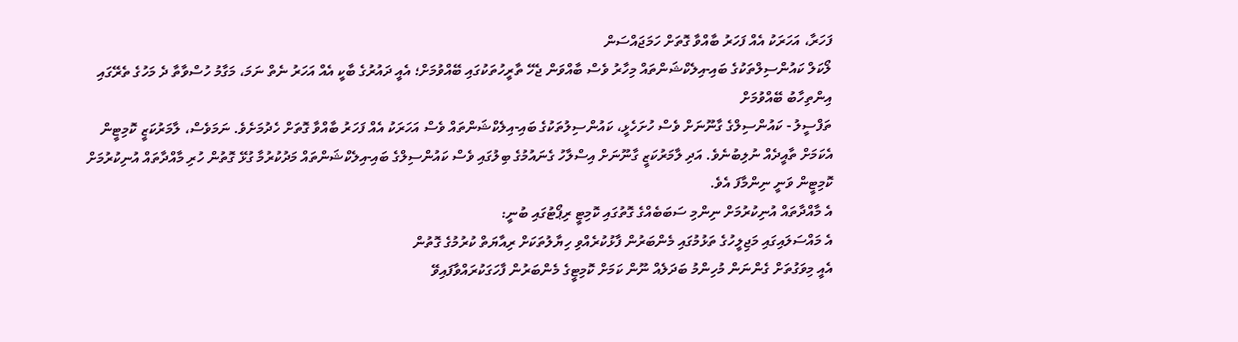ފަހަރާ، އަހަރަކު އެއް ފަހަރު ބާއްވާ ގޮތަށް ހަމަޖައްސަން
ލޯކަލް ކައުންސިލްތަކުގެ ބައި-އިލެކްޝަންތައް މިހާރު ވެސް ބާއްވަން ޖެހޭ ތާރީހުތަކުގައި ބޭއްވުމަށް؛ އެއީ ދައުރުގެ ބާކީ އެއް އަހަރު ނެތް ނަމަ، މަގާމު ހުސްވާތާ ދެ މަހުގެ ތެރޭގައި އިންތިހާބު ބޭއްވުމަށް
ތަފްސީލު - ކައުންސިލްގެ ގާނޫނަށް ވެސް ހުށަހެޅީ، ކައުންސިލުތަކުގެ ބައި-އިލެކްޝަންތައް ވެސް އަހަރަކު އެއް ފަހަރު ބާއްވާ ގޮތަށް ހެދުމަށެވެ. ނަމަވެސް، ލާމަރުކަޒީ ކޮމިޓީން އެކަމަށް ތާއީދެއް ނުލިބުނެވެ. އަދި ލާމަރުކަޒީ ގާނޫނަށް އިސްލާހު ގެނައުމުގެ ބިލުގައި ވެސް ކައުންސިލްގެ ބައި-އިލެކްޝަންތައް މަދުކުރުމާ ގުޅޭ ގޮތުން ހުރި މާއްދާތައް އުނިކުރުމަށް ކޮމިޓީން ވަނީ ނިންމާފަ އެވެ.
އެ މާއްދާތައް އުނިކުރުމަށް ނިންމި ސަބަބެއްގެ ގޮތުގައި ކޮމިޓީ ރިޕޯޓުގައި ބުނީ:
އެ މައްސަލައިގައި މަޖިލީހުގެ ތަޅުމުގައި މެންބަރުން ފާޅުކުރެއްވި ހިޔާލުތަކަށް ރިއާޔަތް ކުރުމުގެ ގޮތުން
އެއީ މިވަގުތަށް ގެންނަން މުހިންމު ބަދަލެއް ނޫން ކަމަށް ކޮމިޓީގެ މެންބަރުން ފާހަގަކުރައްވާފައިވޭ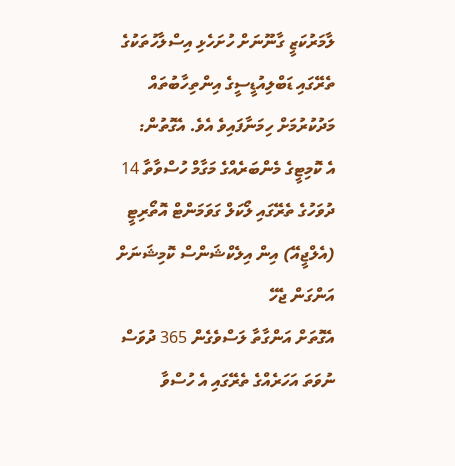ލާމަރުކަޒީ ގާނޫނަށް ހުށަހެޅި އިސްލާހުތަކުގެ ތެރޭގައި ޑަބްލިއުޑީސީގެ އިންތިހާބުތައް މަދުކުރުމަށް ހިމަނާފައިވެ އެވެ. އެގޮތުން:
އެ ކޮމިޓީގެ މެންބަރެއްގެ މަގާމް ހުސްވާތާ 14 ދުވަހުގެ ތެރޭގައި ލޯކަލް ގަވަމަންޓް އޮތޯރިޓީ (އެލްޖީއޭ) އިން އިލެކްޝަންސް ކޮމިޝަނަށް އަންގަން ޖެހޭ
އެގޮތަށް އަންގާތާ ލަސްވެގެން 365 ދުވަސް ނުވަތަ އަހަރެއްގެ ތެރޭގައި އެ ހުސްވާ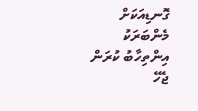ގޮނޑިއަކަށް މެންބަރަކު އިންތިހާބު ކުރަން ޖެހޭ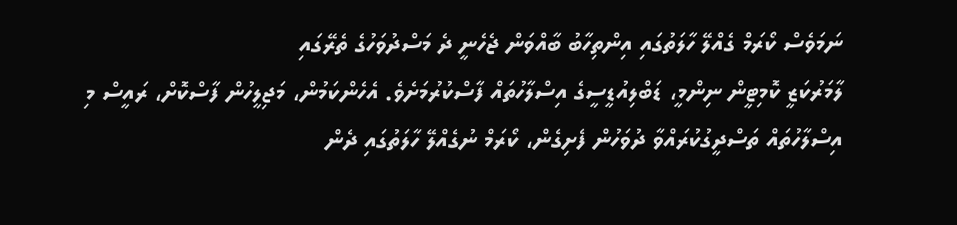ނަމަވެސް ކޯރަމް ގެއްލޭ ހާލަތުގައި އިންތިހާބު ބާއްވަން ޖެހެނީ ދެ މަސްދުވަހުގެ ތެރޭގައި
ލާމަރުކަޒީ ކޮމިޓީން ނިންމީ، ޑަބްލިއުޑީސީގެ އިސްލާހުތައް ފާސްކުރުމަށެވެ. އެހެންކަމުން، މަޖިލީހުން ފާސްކޮށް، ރައީސް މި އިސްލާހުތައް ތަސްދީގުކުރައްވާ ދުވަހުން ފެށިގެން، ކޯރަމް ނުގެއްލޭ ހާލަތުގައި ދެން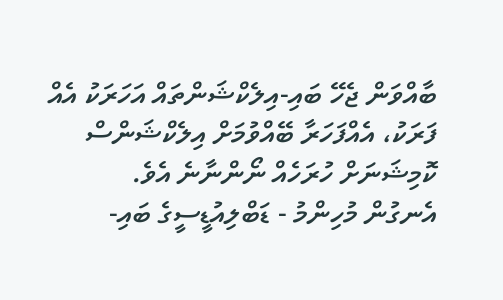ބާއްވަން ޖެހޭ ބައި-އިލެކްޝަންތައް އަހަރަކު އެއް ފަރަކު، އެއްފަހަރާ ބޭއްވުމަށް އިލެކްޝަންސް ކޮމިޝަނަށް ހުރަހެއް ނޯންނާނެ އެވެ.
އެނގުން މުހިންމު - ޑަބްލިއުޑީސީގެ ބައި-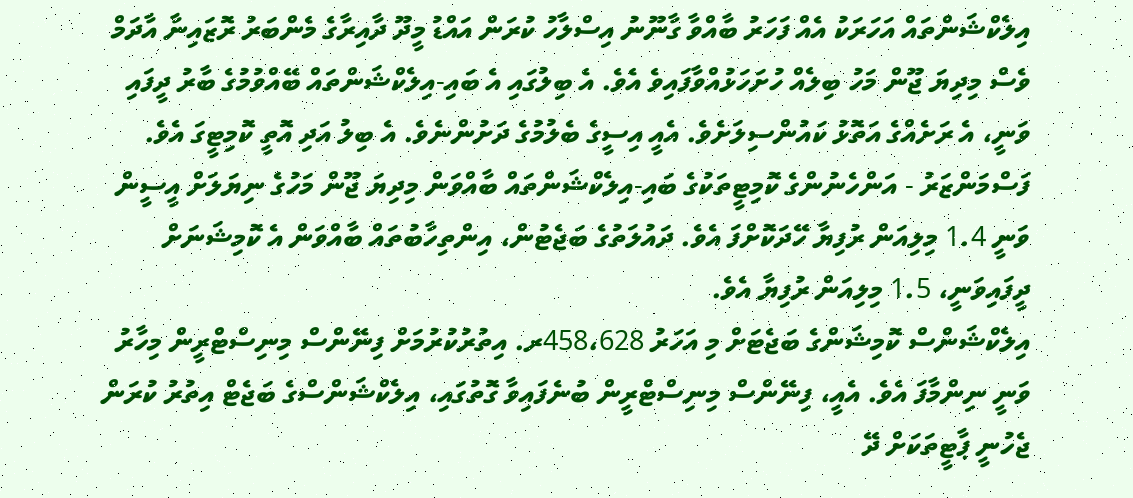އިލެކްޝަންތައް އަހަރަކު އެއް ފަހަރު ބާއްވާ ގާނޫނު އިސްލާހު ކުރަން އައްޑު މީދޫ ދާއިރާގެ މެންބަރު ރޮޒައިނާ އާދަމް ވެސް މިދިޔަ ޖޫން މަހު ބިލެއް ހުށަހަޅުއްވާފައިވެ އެވެ. އެ ބިލުގައި އެ ބައި-އިލެކްޝަންތައް ބޭއްވުމުގެ ބާރު ދީފައި ވަނީ، އެ ރަށެއްގެ އަތޮޅު ކައުންސިލަށެވެ. އެއީ އިސީގެ ބެލުމުގެ ދަށުންނެވެ. އެ ބިލު އަދި އޮތީ ކޮމިޓީގަ އެވެ.
ފަސްމަންޒަރު - އަންހެނުންގެ ކޮމިޓީތަކުގެ ބައި-އިލެކްޝަންތައް ބާއްވަން މިދިޔަ ޖޫން މަހުގެ ނިޔަލަށް އީސީން ވަނީ 1.4 މިލިއަން ރުފިޔާ ހޭދަކޮށްފަ އެވެ. ދައުލަތުގެ ބަޖެޓުން، އިންތިހާބުތައް ބާއްވަން އެ ކޮމިޝަނަށް ދީފައިވަނީ، 1.5 މިލިއަން ރުފިޔާ އެވެ.
އިލެކްޝަންސް ކޮމިޝަންގެ ބަޖެޓަށް މި އަހަރު 458،628ރ. އިތުރުކުރުމަށް ފިނޭންސް މިނިސްޓްރީން މިހާރު ވަނީ ނިންމާފަ އެވެ. އެއީ، ފިނޭންސް މިނިސްޓްރީން ބުނެފައިވާ ގޮތުގައި، އިލެކްޝަންސްގެ ބަޖެޓް އިތުރު ކުރަން ޖެހުނީ ޕާޓީތަކަށް ދޭ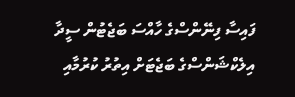ފައިސާ ފިނޭންސްގެ ހާއްސަ ބަޖެޓުން ސީދާ އިލެކްޝަންސްގެ ބަޖެޓަށް އިތުރު ކުރުމާއި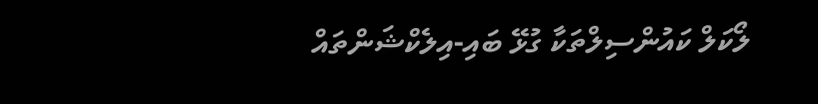ލޯކަލް ކައުންސިލްތަކާ ގުޅޭ ބައި-އިލެކްޝަންތައް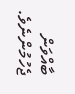ބާއްވަން ޖެހުމުންނެވެ.